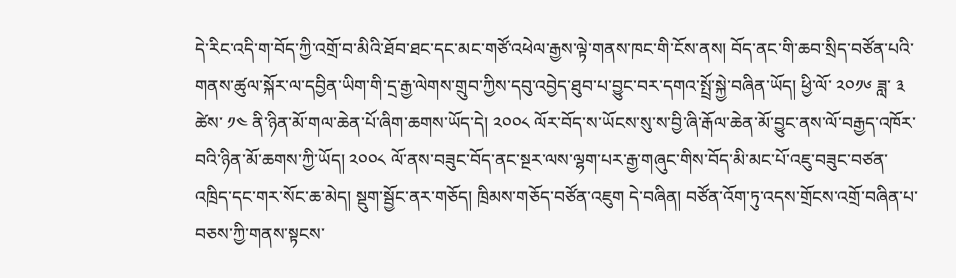དེ་རིང་འདི་ག་བོད་ཀྱི་འགྲོ་བ་མིའི་ཐོབ་ཐང་དང་མང་གཙོ་འཕེལ་རྒྱས་ལྟེ་གནས་ཁང་གི་ངོས་ནས། བོད་ནང་གི་ཆབ་སྲིད་བཙོན་པའི་གནས་ཚུལ་སྐོར་ལ་དབྱིན་ཡིག་གི་དྲ་རྒྱ་ལེགས་གྲུབ་ཀྱིས་དབུ་འབྱེད་ཐུབ་པ་བྱུང་བར་དགའ་སྤྲོ་སྐྱེ་བཞིན་ཡོད། ཕྱི་ལོ་ ༢༠༡༦ ཟླ་ ༣ ཚེས་ ༡༤ ནི་ཉིན་མོ་གལ་ཆེན་པོ་ཞིག་ཆགས་ཡོད་དེ། ༢༠༠༨ ལོར་བོད་ས་ཡོངས་སུ་ས་བྱི་ཞི་རྒོལ་ཆེན་མོ་བྱུང་ནས་ལོ་བརྒྱད་འཁོར་བའི་ཉིན་མོ་ཆགས་ཀྱི་ཡོད། ༢༠༠༨ ལོ་ནས་བཟུང་བོད་ནང་སྔར་ལས་ལྷག་པར་རྒྱ་གཞུང་གིས་བོད་མི་མང་པོ་འཇུ་བཟུང་བཙན་འཁྲིད་དང་གར་སོང་ཆ་མེད། སྡུག་སྦྱོང་ནར་གཅོད། ཁྲིམས་གཅོད་བཙོན་འཇུག དེ་བཞིན། བཙོན་འོག་ཏུ་འདས་གྲོངས་འགྲོ་བཞིན་པ་བཅས་ཀྱི་གནས་སྟངས་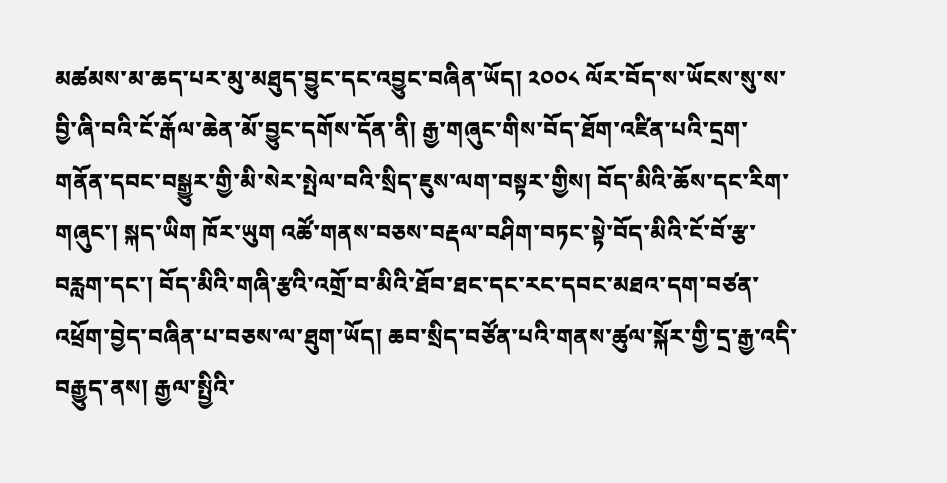མཚམས་མ་ཆད་པར་མུ་མཐུད་བྱུང་དང་འབྱུང་བཞིན་ཡོད། ༢༠༠༨ ལོར་བོད་ས་ཡོངས་སུ་ས་བྱི་ཞི་བའི་ངོ་རྒོལ་ཆེན་མོ་བྱུང་དགོས་དོན་ནི། རྒྱ་གཞུང་གིས་བོད་ཐོག་འཛིན་པའི་དྲག་གནོན་དབང་བསྒྱུར་གྱི་མི་སེར་སྤེལ་བའི་སྲིད་ཇུས་ལག་བསྟར་གྱིས། བོད་མིའི་ཆོས་དང་རིག་གཞུང་། སྐད་ཡིག ཁོར་ཡུག འཚོ་གནས་བཅས་བརྡལ་བཤིག་བཏང་སྟེ་བོད་མིའི་ངོ་བོ་རྩ་བརླག་དང་། བོད་མིའི་གཞི་རྩའི་འགྲོ་བ་མིའི་ཐོབ་ཐང་དང་རང་དབང་མཐའ་དག་བཙན་འཕྲོག་བྱེད་བཞིན་པ་བཅས་ལ་ཐུག་ཡོད། ཆབ་སྲིད་བཙོན་པའི་གནས་ཚུལ་སྐོར་གྱི་དྲ་རྒྱ་འདི་བརྒྱུད་ནས། རྒྱལ་སྤྱིའི་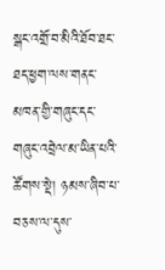སྒང་འགྲོ་བ་མིའི་ཐོབ་ཐང་ཐད་ཕྱག་ལས་གནང་མཁན་གྱི་གཞུང་དང་གཞུང་འབྲེལ་མ་ཡིན་པའི་ཚོགས་སྡེ། ཉམས་ཞིབ་པ་བཅས་ལ་དུས་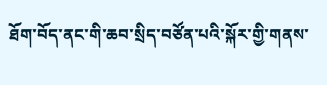ཐོག་བོད་ནང་གི་ཆབ་སྲིད་བཙོན་པའི་སྐོར་གྱི་གནས་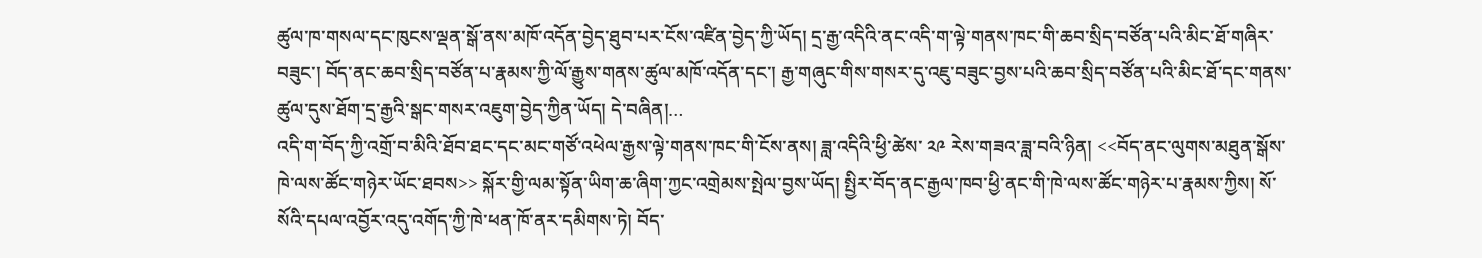ཚུལ་ཁ་གསལ་དང་ཁུངས་ལྡན་སྒོ་ནས་མཁོ་འདོན་བྱེད་ཐུབ་པར་ངོས་འཛིན་བྱེད་ཀྱི་ཡོད། དྲ་རྒྱ་འདིའི་ནང་འདི་ག་ལྟེ་གནས་ཁང་གི་ཆབ་སྲིད་བཙོན་པའི་མིང་ཐོ་གཞིར་བཟུང་། བོད་ནང་ཆབ་སྲིད་བཙོན་པ་རྣམས་ཀྱི་ལོ་རྒྱུས་གནས་ཚུལ་མཁོ་འདོན་དང་། རྒྱ་གཞུང་གིས་གསར་དུ་འཇུ་བཟུང་བྱས་པའི་ཆབ་སྲིད་བཙོན་པའི་མིང་ཐོ་དང་གནས་ཚུལ་དུས་ཐོག་དྲ་རྒྱའི་སྒང་གསར་འཇུག་བྱེད་ཀྱིན་ཡོད། དེ་བཞིན།…
འདི་ག་བོད་ཀྱི་འགྲོ་བ་མིའི་ཐོབ་ཐང་དང་མང་གཙོ་འཕེལ་རྒྱས་ལྟེ་གནས་ཁང་གི་ངོས་ནས། ཟླ་འདིའི་ཕྱི་ཚེས་ ༢༩ རེས་གཟའ་ཟླ་བའི་ཉིན། <<བོད་ནང་ལུགས་མཐུན་སྒོས་ཁེ་ལས་ཚོང་གཉེར་ཡོང་ཐབས>> སྐོར་གྱི་ལམ་སྟོན་ཡིག་ཆ་ཞིག་ཀྱང་འགྲེམས་སྤེལ་བྱས་ཡོད། སྤྱིར་བོད་ནང་རྒྱལ་ཁབ་ཕྱི་ནང་གི་ཁེ་ལས་ཚོང་གཉེར་པ་རྣམས་ཀྱིས། སོ་སོའི་དཔལ་འབྱོར་འདུ་འགོད་ཀྱི་ཁེ་ཕན་ཁོ་ནར་དམིགས་ཏེ། བོད་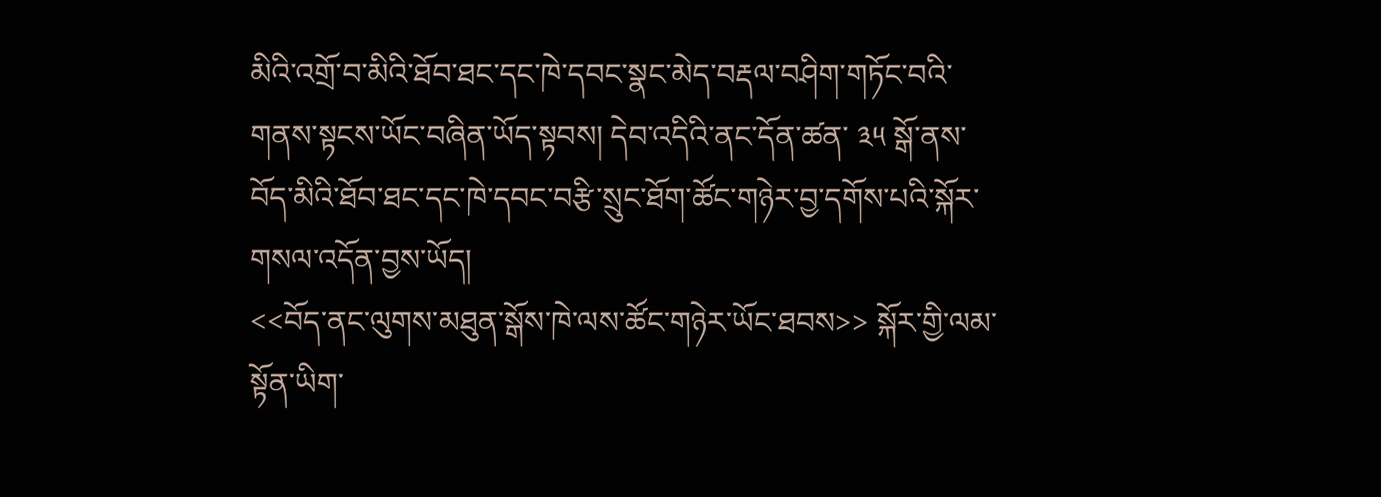མིའི་འགྲོ་བ་མིའི་ཐོབ་ཐང་དང་ཁེ་དབང་སྣང་མེད་བརྡལ་བཤིག་གཏོང་བའི་གནས་སྟངས་ཡོང་བཞིན་ཡོད་སྟབས། དེབ་འདིའི་ནང་དོན་ཚན་ ༣༥ སྒོ་ནས་བོད་མིའི་ཐོབ་ཐང་དང་ཁེ་དབང་བརྩི་སྲུང་ཐོག་ཚོང་གཉེར་བྱ་དགོས་པའི་སྐོར་གསལ་འདོན་བྱས་ཡོད།
<<བོད་ནང་ལུགས་མཐུན་སྒོས་ཁེ་ལས་ཚོང་གཉེར་ཡོང་ཐབས>> སྐོར་གྱི་ལམ་སྟོན་ཡིག་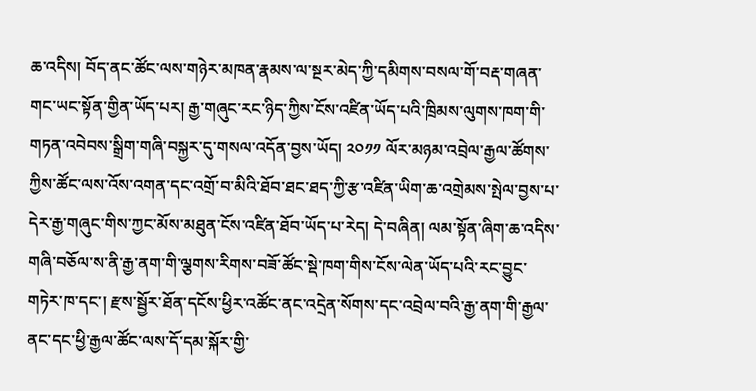ཆ་འདིས། བོད་ནང་ཚོང་ལས་གཉེར་མཁན་རྣམས་ལ་སྔར་མེད་ཀྱི་དམིགས་བསལ་གོ་བརྡ་གཞན་གང་ཡང་སྟོན་གྱིན་ཡོད་པར། རྒྱ་གཞུང་རང་ཉིད་ཀྱིས་ངོས་འཛིན་ཡོད་པའི་ཁྲིམས་ལུགས་ཁག་གི་གཏན་འབེབས་སྒྲིག་གཞི་བསྐྱར་དུ་གསལ་འདོན་བྱས་ཡོད། ༢༠༡༡ ལོར་མཉམ་འབྲེལ་རྒྱལ་ཚོགས་ཀྱིས་ཚོང་ལས་འོས་འགན་དང་འགྲོ་བ་མིའི་ཐོབ་ཐང་ཐད་ཀྱི་རྩ་འཛིན་ཡིག་ཆ་འགྲེམས་སྤེལ་བྱས་པ་དེར་རྒྱ་གཞུང་གིས་ཀྱང་མོས་མཐུན་ངོས་འཛིན་ཐོབ་ཡོད་པ་རེད། དེ་བཞིན། ལམ་སྟོན་ཞིག་ཆ་འདིས་གཞི་བཅོལ་ས་ནི་རྒྱ་ནག་གི་ལྕགས་རིགས་བཟོ་ཚོང་སྡེ་ཁག་གིས་ངོས་ལེན་ཡོད་པའི་རང་བྱུང་གཏེར་ཁ་དང་། རྫས་སྦྱོར་ཐོན་དངོས་ཕྱིར་འཚོང་ནང་འདྲེན་སོགས་དང་འབྲེལ་བའི་རྒྱ་ནག་གི་རྒྱལ་ནང་དང་ཕྱི་རྒྱལ་ཚོང་ལས་དོ་དམ་སྐོར་གྱི་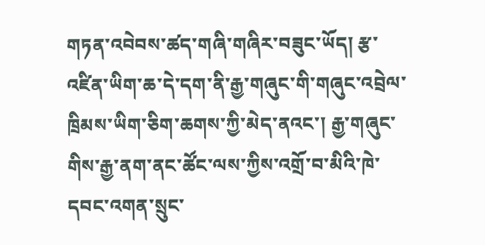གཏན་འབེབས་ཚད་གཞི་གཞིར་བཟུང་ཡོད། རྩ་འཛིན་ཡིག་ཆ་དེ་དག་ནི་རྒྱ་གཞུང་གི་གཞུང་འབྲེལ་ཁྲིམས་ཡིག་ཅིག་ཆགས་ཀྱི་མེད་ནའང་། རྒྱ་གཞུང་གིས་རྒྱ་ནག་ནང་ཚོང་ལས་ཀྱིས་འགྲོ་བ་མིའི་ཁེ་དབང་འགན་སྲུང་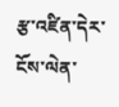རྩ་འཛིན་དེར་ངོས་ལེན་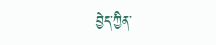བྱེད་ཀྱིན་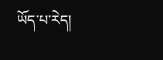ཡོད་པ་རེད།